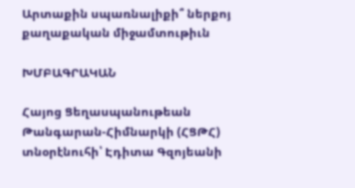Արտաքին սպառնալիքի՞ ներքոյ քաղաքական միջամտութիւն

ԽՄԲԱԳՐԱԿԱՆ

Հայոց Ցեղասպանութեան Թանգարան-Հիմնարկի (ՀՑԹՀ) տնօրէնուհի՝ Էդիտա Գզոյեանի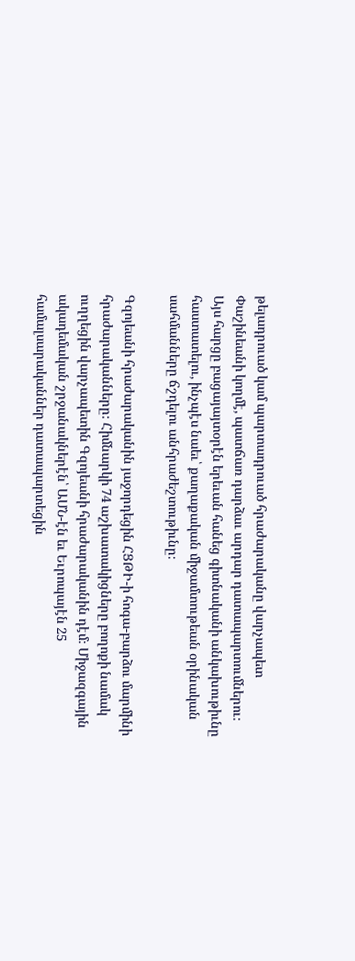թելադրուած կամ պարտադրուած հրաժարականը վարչապետ Փաշինեանի կողմէ, պատճառ դարձաւ արդար դատապարտումներու։ Այս հարցը բացայայտօրէն երեւան հանեց գիտնականի անկախութիւնը հաստատելու, ինչպէս նաեւ՝ քաղաքական միջամտութեան օրինական սահմանները ճշդելու անհրաժեշտութիւնը։

Գզոյեանի հրաժարականին յաջորդեցին ՀՑԹԻ-ի հոգա-բարձու մարմինի հրաժարականները։ Հիմնարկի 74 աշխատակիցները բողոքի նամակ ուղղեցին վարչապետին Գզոյեանի հրաժարականին դէմ։ Միջազգային ակադեմական շրջանակներէն՝ ԱՄՆ-էն եւ Եւրոպայէն 25 համալսարականներ դատապարտեցին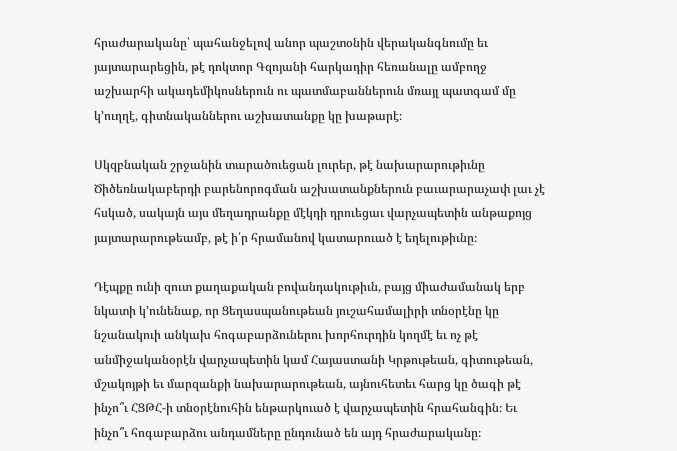հրաժարականը՝ պահանջելով անոր պաշտօնին վերականգնումը եւ յայտարարեցին, թէ դոկտոր Գզոյանի հարկադիր հեռանալը ամբողջ աշխարհի ակադեմիկոսներուն ու պատմաբաններուն մռայլ պատգամ մը կ՚ուղղէ, գիտնականներու աշխատանքը կը խաթարէ։

Սկզբնական շրջանին տարածուեցան լուրեր, թէ նախարարութիւնը Ծիծեռնակաբերդի բարենորոգման աշխատանքներուն բաւարարաչափ լաւ չէ հսկած, սակայն այս մեղադրանքը մէկդի դրուեցաւ վարչապետին անթաքոյց յայտարարութեամբ, թէ ի՛ր հրամանով կատարուած է եղելութիւնը։

Դէպքը ունի զուտ քաղաքական բովանդակութիւն, բայց միաժամանակ երբ նկատի կ՚ունենաք, որ Ցեղասպանութեան յուշահամալիրի տնօրէնը կը նշանակուի անկախ հոգաբարձուներու խորհուրդին կողմէ եւ ոչ թէ անմիջականօրէն վարչապետին կամ Հայաստանի Կրթութեան, գիտութեան, մշակոյթի եւ մարզանքի նախարարութեան, այնուհետեւ հարց կը ծագի թէ ինչո՞ւ ՀՑԹՀ-ի տնօրէնուհին ենթարկուած է վարչապետին հրահանգին։ Եւ ինչո՞ւ հոգաբարձու անդամները ընդունած են այդ հրաժարականը։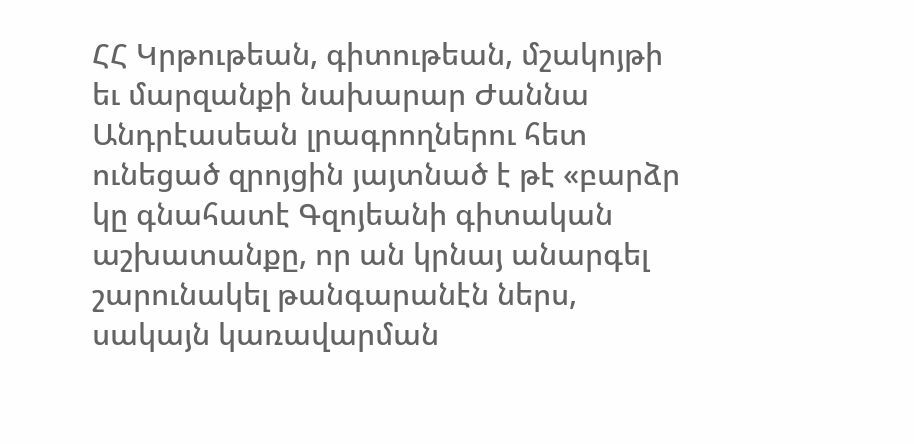ՀՀ Կրթութեան, գիտութեան, մշակոյթի եւ մարզանքի նախարար Ժաննա Անդրէասեան լրագրողներու հետ ունեցած զրոյցին յայտնած է թէ «բարձր կը գնահատէ Գզոյեանի գիտական աշխատանքը, որ ան կրնայ անարգել շարունակել թանգարանէն ներս, սակայն կառավարման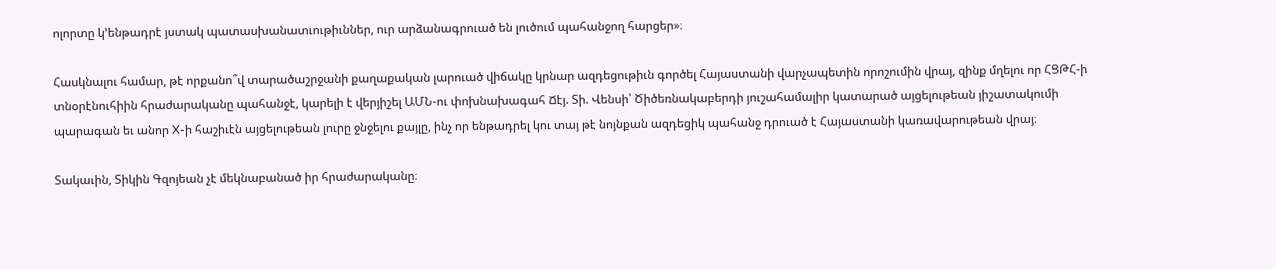ոլորտը կ՚ենթադրէ յստակ պատասխանատւութիւններ, ուր արձանագրուած են լուծում պահանջող հարցեր»։

Հասկնալու համար, թէ որքանո՞վ տարածաշրջանի քաղաքական լարուած վիճակը կրնար ազդեցութիւն գործել Հայաստանի վարչապետին որոշումին վրայ, զինք մղելու որ ՀՑԹՀ-ի տնօրէնուհիին հրաժարականը պահանջէ, կարելի է վերյիշել ԱՄՆ-ու փոխնախագահ Ճէյ. Տի. Վենսի՝ Ծիծեռնակաբերդի յուշահամալիր կատարած այցելութեան յիշատակումի պարագան եւ անոր X-ի հաշիւէն այցելութեան լուրը ջնջելու քայլը, ինչ որ ենթադրել կու տայ թէ նոյնքան ազդեցիկ պահանջ դրուած է Հայաստանի կառավարութեան վրայ։

Տակաւին, Տիկին Գզոյեան չէ մեկնաբանած իր հրաժարականը։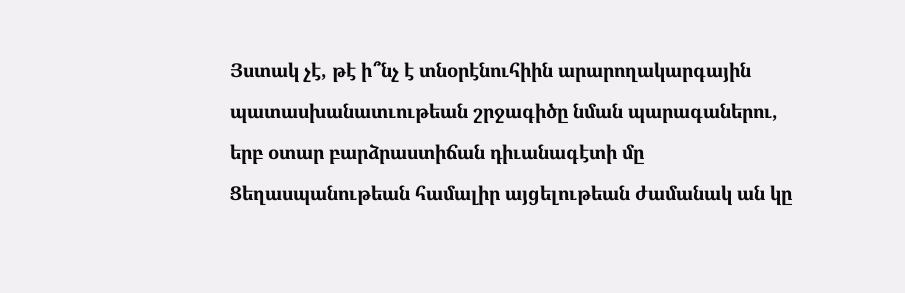Յստակ չէ, թէ ի՞նչ է տնօրէնուհիին արարողակարգային պատասխանատւութեան շրջագիծը նման պարագաներու, երբ օտար բարձրաստիճան դիւանագէտի մը Ցեղասպանութեան համալիր այցելութեան ժամանակ ան կը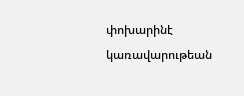փոխարինէ կառավարութեան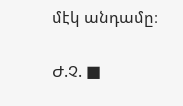մէկ անդամը։

Ժ.Չ. ■